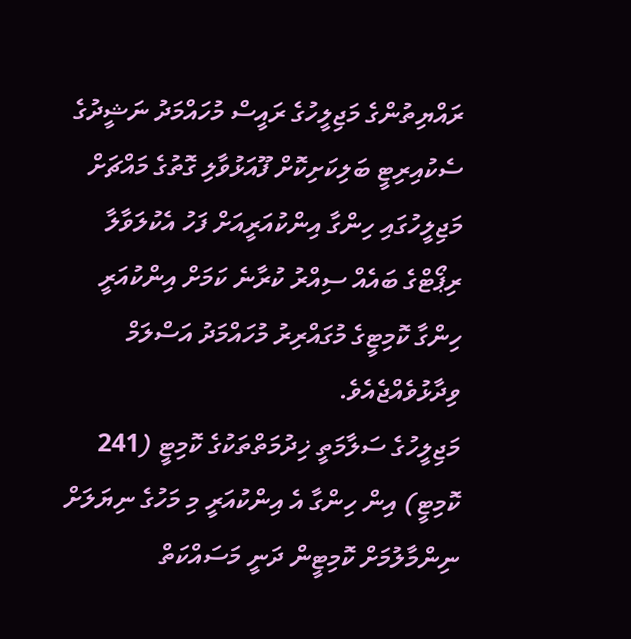ރައްޔިތުންގެ މަޖިލީހުގެ ރައީސް މުހައްމަދު ނަޝީދުގެ ސެކުއިރިޓީ ބަލިކަށިކޮށް ފޫއަޅުވާލި ގޮތުގެ މައްޗަށް މަޖިލީހުގައި ހިންގާ އިންކުއަރީއަށް ފަހު އެކުލަވާލާ ރިޕޯޓްގެ ބައެއް ސިއްރު ކުރާނެ ކަމަށް އިންކުއަރީ ހިންގާ ކޮމިޓީގެ މުގައްރިރު މުހައްމަދު އަސްލަމް ވިދާޅުވެއްޖެއެވެ.
މަޖިލީހުގެ ސަލާމަތީ ޚިދުމަތްތަކުގެ ކޮމިޓީ (241 ކޮމިޓީ) އިން ހިންގާ އެ އިންކުއަރީ މި މަހުގެ ނިޔަލަށް ނިންމާލުމަށް ކޮމިޓީން ދަނީ މަސައްކަތް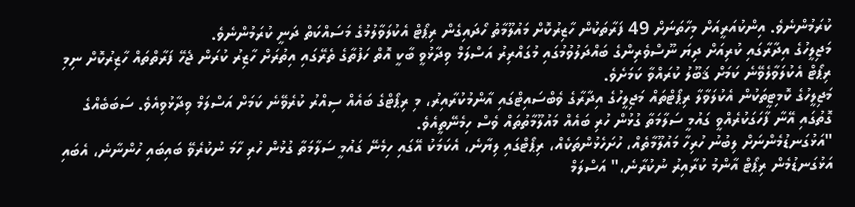ކުރަމުންނެވެ. އިންކުއަރީއަށް މިހާތަނަށް 49 ފަރާތަކުން ހާޒިރުކޮށް މައުލޫމާތު ހޯދައިގެން ރިޕޯޓް އެކުލަވާލުމުގެ މަސައްކަތް ދަނީ ކުރަމުންނެވެ.
މަޖިލީހުގެ އިދާރާގައި ކުރިއަށް ދިޔަ ނޫސްވެރިންގެ ބައްދަލުވުމުގައި މުގައްރިރު އަސްލަމް ވިދާޅުވީ ބާކީ އޮތް ހަފުތާގެ ތެރޭގައި އިތުރަށް ހާޒިރު ކުރަން ޖެހޭ ފަރާތްތައް ހާޒިރުކޮށް ނިމި ރިޕޯޓް އެކުލަވާލެވޭނެ ކަމަށް ޤަބޫލު ކުރައްވާ ކަމަށެވެ.
މަޖިލީހުގެ ކޮމިޓީތަކުން އެކުލަވާލާ ރިޕޯޓްތައް މަޖިލީހުގެ އިދާރާގެ ވެބްސައިޓްގައި އާންމުކުރާއިރު، މި ރިޕޯޓްގެ ބައެއް ސިއްރު ކުރެވޭނެ ކަމަށް އަސްލަމް ވިދާޅުވިއެވެ. ސަބަބެއްގެ ގޮތުގައި އޭނާ ފާހަގަކުރެއްވީ ގައުމީ ސަލާމަތާ ގުޅުން ހުރި ބައެއް މައުލޫމާތުތައް ވެސް ހިމެނޭތީއެވެ.
"އަޅުގަނޑުމެންނަށް ލިބުނު ހުރިހާ މައުލޫމާތެއް، ހުށަހެޅުންތަކެއް، ރިޕޯޓްގައި ލިޔާނެ، އެކަމަކު އޭގައި ހިމެނޭ ގައުމީ ސަލާމަތާ ގުޅުން ހުރި ހާމަ ނުކުރެވޭ ބައިބައި ހުންނާނެ، އެބައި އަޅުގަނޑުމެން ރިޕޯޓް އާންމު ކުރާއިރު ނުކުރާނެ،" އަސްލަމް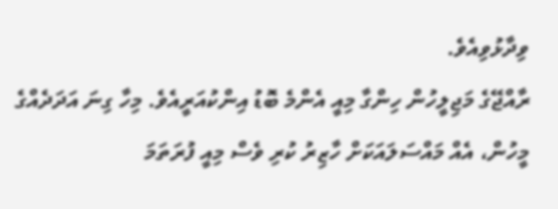ވިދާޅުވިއެވެ.
ރާއްޖޭގެ މަޖިލީހުން ހިންގާ މިއީ އެންމެ ބޮޑު އިންކުއަރީއެވެ. މިހާ ގިނަ އަދަދެއްގެ މީހުން، އެއް މައްސަލައަކަށް ހާޒިރު ކުރި ވެސް މިއީ ފުރަތަމަ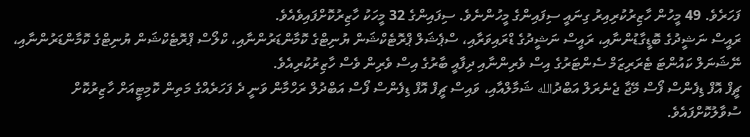ފަހަރެވެ. 49 މީހުން ހާޒިރުކުރިއިރު ގިނައީ ސިފައިންގެ މީހުންނެވެ. ސިފައިންގެ 32 މީހަކު ހާޒިރުކޮށްފައިވެއެވެ.
ރައީސް ނަޝީދުގެ ބޮޑީގާޑުންނާއި، ރައީސް ނަޝީދުގެ ޑްރައިވަރާއި، ސްޕެޝަލް ޕްރޮޓެކްޝަން ޔުނިޓްގެ ކޮމާންޑަރުންނާއި، ކްލޯސް ޕްރޮޓެކްޝަން ޔުނިޓްގެ ކޮމާންޑަރުންނާއި، ނޭޝަނަލް ކައުންޓަ ޓެރަރިޒަމް ސެންޓަރުގެ އިސް ވެރިންނާއި ދިފާއީ ބާރުގެ އިސް ވެރިން ވެސް ހާޒިރުކުރިއެވެ.
ޗީފް އޮފް ޑިފެންސް ފޯސް މޭޖާ ޖެނެރަލް އަބްދުالله ޝަމާލްއާއި، ވައިސް ޗީފް އޮފް ޑިފެންސް ފޯސް އަބްދުލް ރަހްމާން ވަނީ ދެ ފަހަރެއްގެ މަތިން ކޮމިޓީއަށް ހާޒިރުކޮށް ސުވާލުކޮށްފައެވެ.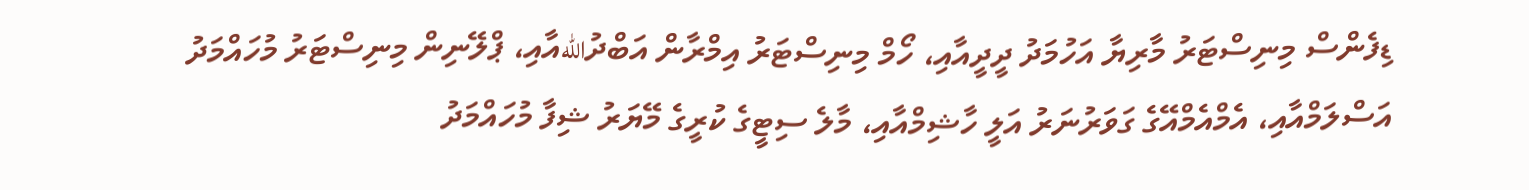ޑިފެންސް މިނިސްޓަރު މާރިޔާ އަހުމަދު ދީދީއާއި، ހޯމް މިނިސްޓަރު އިމްރާން އަބްދުاللهއާއި، ޕްލޭނިން މިނިސްޓަރު މުހައްމަދު އަސްލަމްއާއި، އެމްއެމްއޭގެ ގަވަރުނަރު އަލީ ހާޝިމްއާއި، މާލެ ސިޓީގެ ކުރީގެ މޭޔަރު ޝިފާ މުހައްމަދު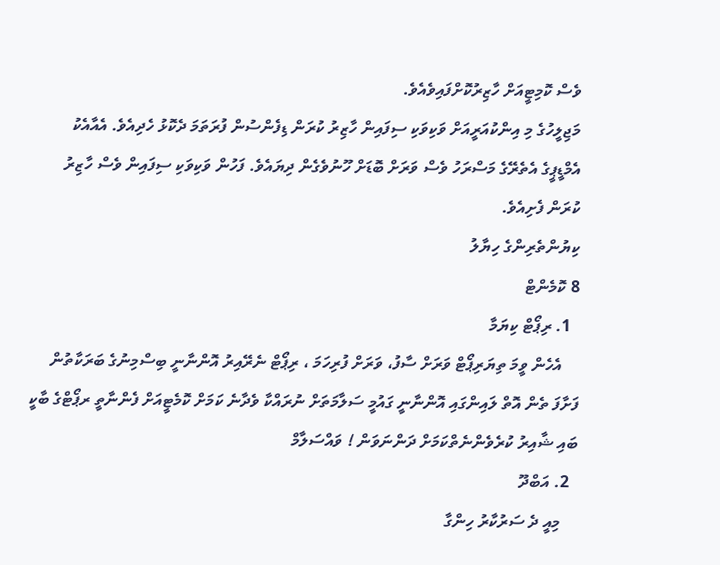ވެސް ކޮމިޓީއަށް ހާޒިރުކޮށްފައިވެއެވެ.
މަޖިލީހުގެ މި އިންކުއަރީއަށް ވަކިވަކި ސިފައިން ހާޒިރު ކުރަން ޑިފެންސުން ފުރަތަމަ ދެކޮޅު ހެދިއެވެ. އެއާއެކު އެމްޑީޕީގެ އެތެރޭގެ މަސްރަހު ވެސް ވަރަށް ބޮޑަށް ހޫނުވެގެން ދިޔައެވެ. ފަހުން ވަކިވަކި ސިފައިން ވެސް ހާޒިރު ކުރަން ފެށިއެވެ.
ކިޔުންތެރިންގެ ހިޔާލު
8 ކޮމެންޓް
  1. ރިޕޯޓް ކިޔަމާ
    އެހެން ވީމަ ތިޔަރިޕޯޓް ވަރަށް ސާފު، ވަރަށް ފުރިހަމަ ، ރިޕޯޓް ނެރޭއިރު އޮންނާނީ ބިސްމިނުގެ ބަރަކާތުން ފަށާފަ ތެން އޮތް ލައިންގައި އޮންނާނީ ގައުމީ ސަލާމަތަށް ނުރައްކާ ވެދާނެ ކަމަށް ކޮމެޓީއަށް ފެންނާތީ ރޕޯޓްގެ ބާކީ ބައި ޝާއިރު ކުރެވެންނެތްކަމަށް ދަންނަވަން ! ވައްސަލާމް
  2. އަބްދޫ
    މިއީ ދެ ސަރުކާރު ހިންގާ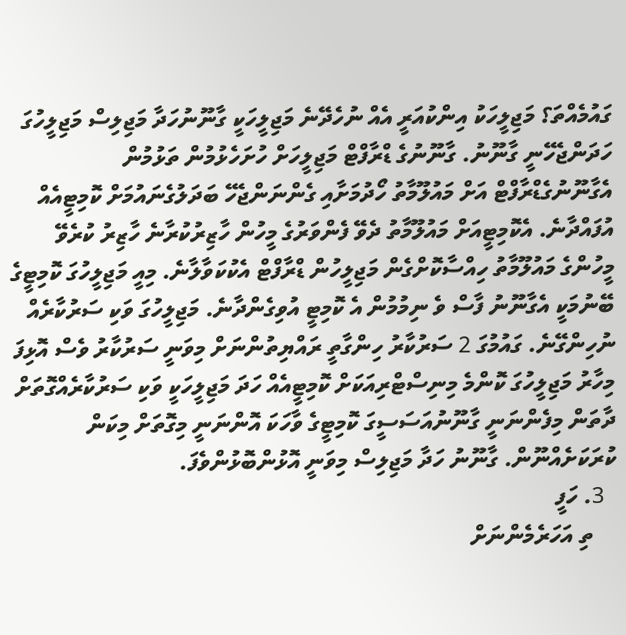ގައުމެއްތަ؟ މަޖިލީހަކު އިންކުއަރީ އެއް ނުހެދޭނެ މަޖިލީހަކީ ގާނޫނުހަދާ މަޖިލިސް މަޖިލީހުގަ ހަދަންޖެހޭނީ ގާނޫނު. ގާނޫނުގެ ޑްރާފްޓް މަޖިލީހަށް ހުށަހެޅުމުން ތަޅުމުން އެގާނޫނުގެޑްރާފްޓް އަށް މައުލޫމާތު ހޯދުމަށާއި ގެންނަންޖެހޭ ބަދަލުގެނައުމަށް ކޮމިޓީއެއް އުފައްދާނެ. އެކޮމިޓީއަށް މައުލޫމާތު ދެވޭ ފެންވަރުގެ މީހުން ހާޒިރުކުރާނެ ހާޒިރު ކުރެވޭ މީހުންގެ މައުލޫމާތު ހިއްސާކޮށްގެން މަޖިލީހުން ޑްރާފްޓް އެކުކަވާލާނެ. މިއީ މަޖިލީހުގަ ކޮމިޓީގެ ބޭނުމަކީ އެގާނޫނު ފާސް ވެ ނިމުމުން އެ ކޮމިޓީ އުވިގެންދާނެ. މަޖިލީހުގަ ވަކި ސަރުކާރެއް ނުހިންގޭނެ. ގައުމުގަ 2 ސަރުކާރު ހިންގާތީ ރައްޔިތުންނަށް މިވަނީ ސަރުކާރު ވެސް އޮޅިފަ މިހާރު މަޖިލީހުގަ ކޮންމެ މިނިސްޓްރިއަކަށް ކޮމިޓީއެއް ހަދަ މަޖިލީހަކީ ވަކި ސަރުކާރެއްގޮތަށް ދާތަން މިފެންނަނީ ގާނޫނުއަސަސީގަ ކޮމިޓީގެ ވާހަކަ އޮންނަނީ މިގޮތަށް މިކަން ކުރަކަށެއްނޫން. ގާނޫނު ހަދާ މަޖިލިސް މިވަނީ އޮޅުންބޮޅުންވެފަ.
  3. ހަފީ
    ތި އަހަރެމެންނަށް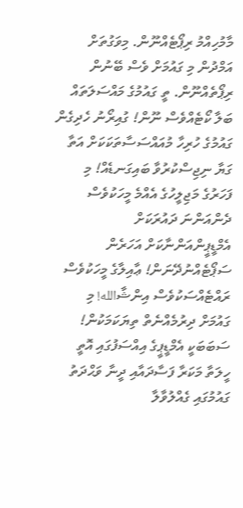މާމުހިއްމު ރިޕޯޓެއްނޫން. މިވަގުތަށް އަމްދުން މި ގައުމަށް ވެސް ބޭނުން ރިޕޯތެއްނޫން. ތީ ގައުމުގެ މައްސަލަތައް ބަލާ ކޯޓެއްވެސް ނޫން! ގުއިރޯނު ހެދިގެން ގައުމުގެ ހުރިހާ މުއައްސަސާތަކަކަށް އަތާ ގަޔާ ނިޖިސްކުރުވާ ބައިގަނޑެއް! މި ފަހަރުގެ މަޖިލީހުގެ އެއްމެ މީހަކުވެސް ދެންއަންނަ ދައުރަކަށް އެމްޑީޕީންއަންނާކަށް އަހަރެން ސަޕޯޓެއްނުދޭނަން! ޢާއިލާގެ މީހަކުވެސް ރައްޓެއްސަކުވެސް އިންޝާالله! މި ގައުމަށް ދިރުމެއްނެތް ތިޔަކަމަކުން! ސަބަބަކީ އެމްޑީޕީގެ އިއްސަފުގައި އޮތީ ހީލަތާ މަކަރާ ފަސާދައާއި ދީނާ ވަޙްދަތު ގައުމުގައި ގެއްލުވާލާ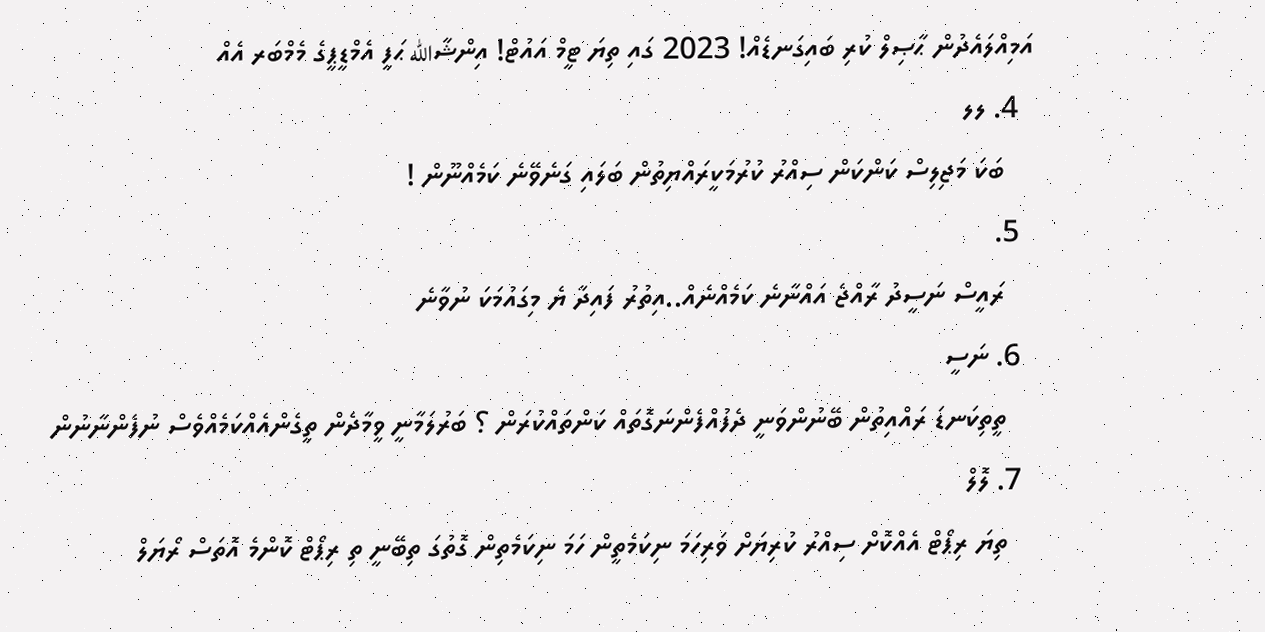އަމިއްލައެދުން ޙާޞިލް ކުރި ބައިގަނޑެއް! 2023 ގައި ތިޔަ ޓީމް އައުޓް! އިންޝާالله ޙަފީ އެމްޑީޕީގެ މެމްބަރ އެއް
  4. ލލ
    ބަކަ މަޖިލިސް ކަންކަން ސިއްރު ކުރުމަކީރައްޔިތުން ބަލައި ގަނެވޭނެ ކަމެއްނޫން !
  5.
    ރައީސް ނަސީދު ރާއްޖެ އައްނާނެ ކަމެއްނެއް..އިތުރު ފައިދާ ޔެ މިގައުމަކަ ނުވާނެ
  6. ނަސީ
    ތީތިކަނޑަ ރައްއިތުން ބޭނުންވަނީ ދެފުއްފެންނަގޮތައް ކަންތައްކުރަން ؟ ބަރުލަމާނީ ވީމާދެން ތީގެންއެއްކަމެއްވެސް ނުފެންނާނުން
  7. ލޮލް
    ތިޔަ ރިޕޯޓް އެއްކޮށް ސިއްރު ކުރިޔަށް ވަރިހަމަ ނިކަމެތީން ހަމަ ނިކަމެތިން ގޮތުގަ ތިބޭނީ ތި ރިޕޯޓް ކޮންމެ އޮތަސް ރޯޔަލް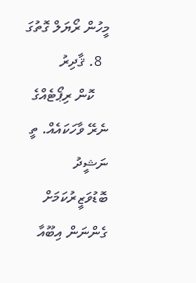މީހުން ރޯޔަލް ގޮތުގަ
  8. ޤާދިރު
    ކޮން ރިޕޯޓެއްގެ ނެރޭ ވާހަކައެއް. ތީ ނަޝީދު ބޮޑުވަޒީރުކަމަށް ގެންނަން އިބޫއާ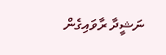ނަޝީދާ ރާވައިގެން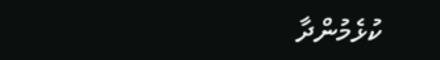ކުޅެމުންދާ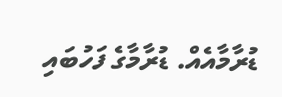ޑުރާމާއެއް. ޑުރާމާގެ ފަހުބައި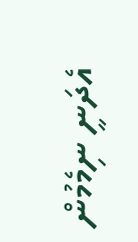އެދަނީ ނިމެމުން